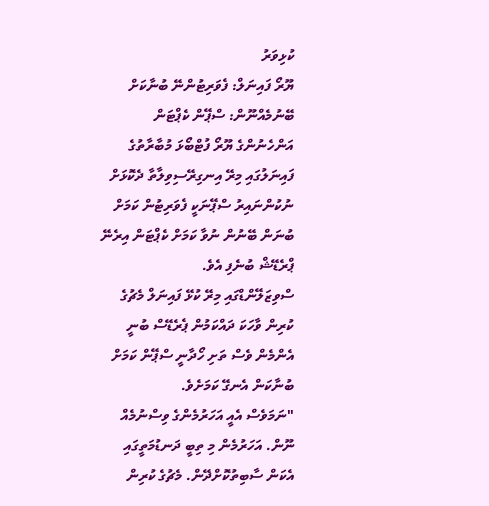ކުޅިވަރު
ޔޫރޯ ފައިނަލް: ފެވަރިޓުންނޭ ބުނާކަށް ބޭނުމެއްނޫން: ސްޕޭން ކެޕްޓަން
އަންހެނުންގެ ޔޫރޯ ފުޓްބޯޅަ މުބާރާތުގެ ފައިނަލުގައި މިރޭ އިނގިރޭސިވިލާތާ ދެކޮޅަށް ނުކުންނައިރު ސްޕޭނަކީ ފެވަރިޓުން ކަމަށް ބުނަން ބޭނުން ނުވާ ކަމަށް ކެޕްޓަން އިރެނޭ ޕްރެޑޭޝް ބުނެފި އެވެ.
ސްވިޒަލޭންޑްގައި މިރޭ ކުޅޭ ފައިނަލް މެޗުގެ ކުރިން ވާހަކަ ދައްކަމުން ޕެރެޑޭސް ބުނީ އެންމެން ވެސް ތަށި ހޯދާނީ ސްޕޭން ކަމަށް ބުނާކަން އެނގޭ ކަމަށެވެ.
"ނަމަވެސް އެއީ އަހަރުމެންގެ ވިސްނުމެއް ނޫން. އަހަރުމެން މި ތިބީ ދަނޑުމަތީގައި އެކަން ސާބިތުކޮށްދޭން. މެޗުގެ ކުރިން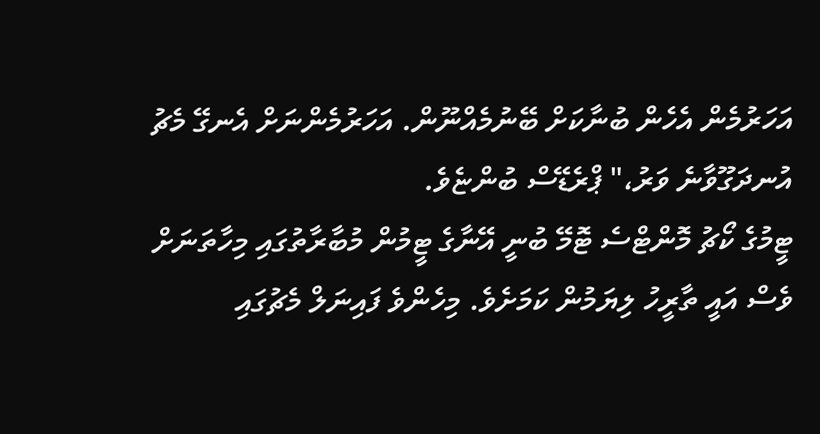އަހަރުމެން އެހެން ބުނާކަށް ބޭނުމެއްނޫން. އަހަރުމެންނަށް އެނގޭ މެޗު އުނދަގޫވާނެ ވަރު،" ޕްރެޑޭސް ބުންޏެވެ.
ޓީމުގެ ކޯޗު މޮންޓްސެ ޓޮމޭ ބުނީ އޭނާގެ ޓީމުން މުބާރާތުގައި މިހާތަނަށް ވެސް އައީ ތާރީހު ލިޔަމުން ކަމަށެވެ. މިހެންވެ ފައިނަލް މެޗުގައި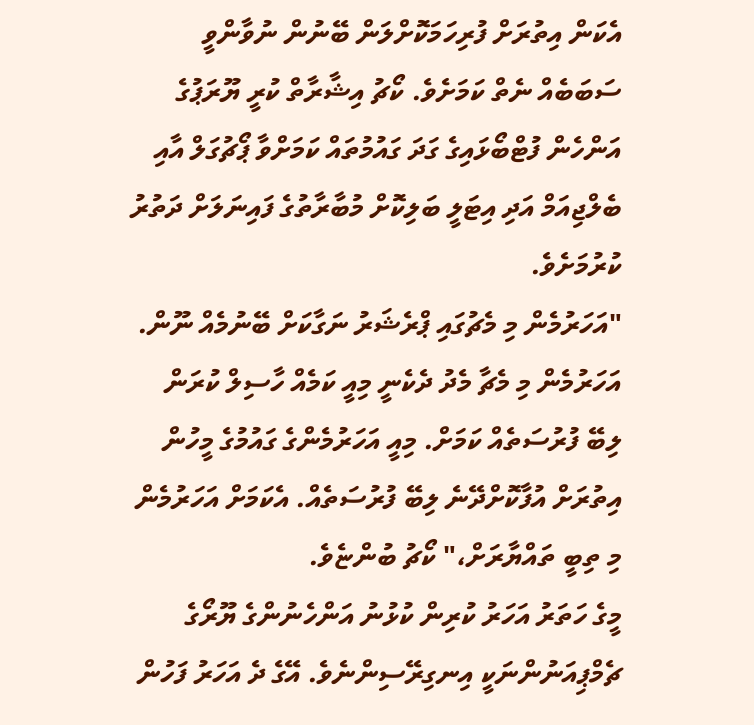އެކަން އިތުރަށް ފުރިހަމަކޮށްލަން ބޭނުން ނުވާންވީ ސަބަބެއް ނެތް ކަމަށެވެ. ކޯޗު އިޝާރާތް ކުރީ ޔޫރަޕުގެ އަންހެން ފުޓްބޯޅައިގެ ގަދަ ގައުމުތައް ކަމަށްވާ ޕޯޗުގަލް އާއި ބެލްޖިއަމް އަދި އިޓަލީ ބަލިކޮށް މުބާރާތުގެ ފައިނަލަށް ދަތުރު ކުރުމަށެވެ.
"އަހަރުމެން މި މެޗުގައި ޕްރެޝަރު ނަގާކަށް ބޭނުމެއް ނޫން. އަހަރުމެން މި މެޗާ މެދު ދެކެނީ މިއީ ކަމެއް ހާސިލް ކުރަން ލިބޭ ފުރުސަތެއް ކަމަށް. މިއީ އަހަރުމެންގެ ގައުމުގެ މީހުން އިތުރަށް އުފާކޮށްދޭނެ ލިބޭ ފުރުސަތެއް. އެކަމަށް އަހަރުމެން މި ތިބީ ތައްޔާރަށް،" ކޯޗު ބުންޏެވެ.
މީގެ ހަތަރު އަހަރު ކުރިން ކުޅުނު އަންހެނުންގެ ޔޫރޯގެ ޗެމްޕިއަނުންނަކީ އިނގިރޭސިންނެވެ. އޭގެ ދެ އަހަރު ފަހުން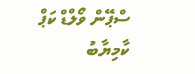ސްޕޭން ވޯލްޑް ކަޕް ކާމިޔާބު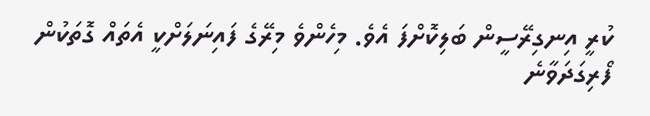ކުރީ އިނގިރޭސީން ބަލިކޮށްފަ އެވެ. މިހެންވެ މިރޭގެ ފައިނަލަށްކީ އެތައް ގޮތަކުން ފޯރިގަދަވާނެ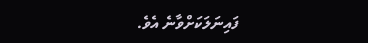ފައިނަލަކަށްވާނެ އެވެ.